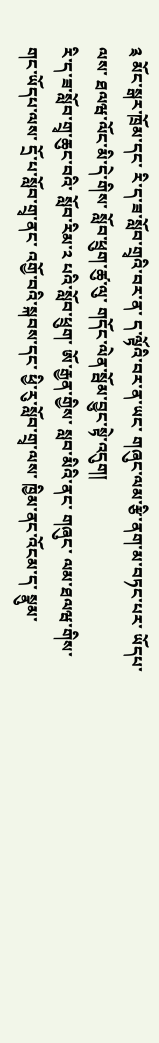༉ མོང་སྒར་ཁྲོམ་དང་ རི་ད་ཟ་སློབ་གྲྭའི་བར་ན་ ད་ལྟོའི་བར་ན་ཡང་ གཞུང་ལམ་རྩི་ནག་མ་བཏང་པར་ ཡོདཔ་ལས་ ཐལཝ་ལོང་མི་དེ་གིས་ སློབ་ཕྲུག་ཚུ་ལུ་ གདོང་ལེན་སྦོམ་བྱུང་སྟེ་འདུག།
རི་ད་ཟ་སློབ་གྲྭ་ཆུང་བའི་ སློབ་རིམ་༢ པའི་སློབ་ཕྲུག་ ཨོ་རྒྱན་གྱིས་ སླབ་མིའི་ནང་ གཞུང་ ལམ་ཐལཝ་གིས་ གང་ཡོདཔ་ལས་ དྲོ་པ་སློབ་གྲྭ་ནང་ འགྱོ་བའི་སྐབས་དང་ ཕྱི་རུ་སློབ་གྲྭ་ལས་ ཁྱིམ་ནང་འོངམ་ད་ སྣུམ་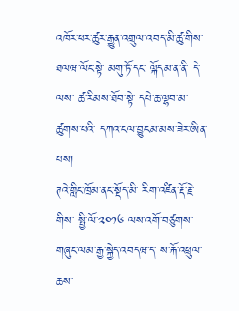འཁོར་ཕར་ཚུར་རྒྱུན་འགྲུལ་འབད་མི་ཚུ་གིས་ ཐལཝ་ལོང་སྟེ་ མགུ་ཏོ་དང་ ལྐོདམ་ན་ནི་ དེ་ལས་ ཚ་རིམས་ཐོབ་སྟེ་ དཔེ་ཆ་ལྷབ་མ་ཚུགས་པའི་ དཀའ་ངལ་བྱུངམ་མས་ཟེར་ཨིན་པས།
ཊའེ་གླིང་ཁྲོམ་ནང་སྡོད་མི་ རིག་འཛིན་རྡོ་རྗེ་གིས་ སྤྱི་ལོ་༢༠༡༦ ལས་འགོ་བཙུགས་ གཞུང་ལམ་རྒྱ་སྐྱེད་འབདཝ་ད་ ས་རྐོ་འཕྲུལ་ཆས་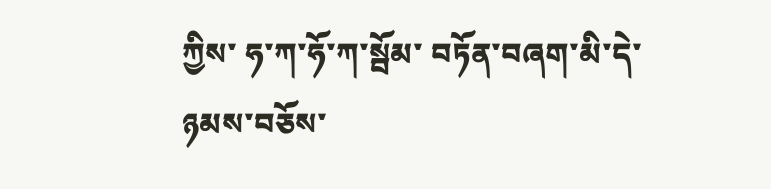ཀྱིས་ ཧ་ཀ་ཧོ་ཀ་སྦོམ་ བཏོན་བཞག་མི་དེ་ ཉམས་བཅོས་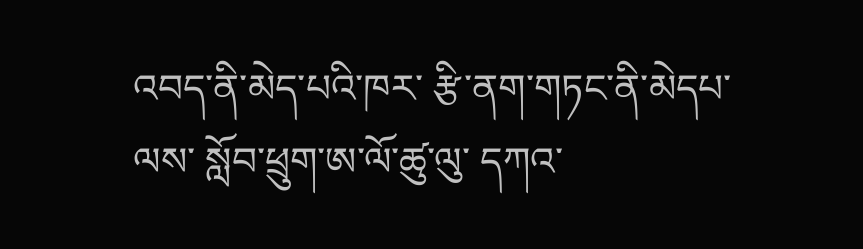འབད་ནི་མེད་པའི་ཁར་ རྩི་ནག་གཏང་ནི་མེདཔ་ལས་ སློབ་ཕྲུག་ཨ་ལོ་ཚུ་ལུ་ དཀའ་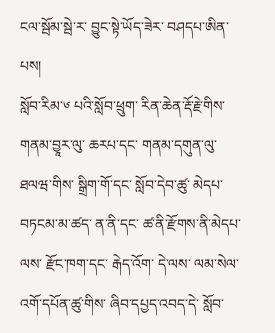ངལ་སྦོམ་སྦེ་ར་ བྱུང་སྟེ་ཡོད་ཟེར་ བཤདཔ་ཨིན་པས།
སློབ་རིམ་༦ པའི་སློབ་ཕྲུག་ རིན་ཆེན་རྡོ་རྗེ་གིས་ གནམ་བྱཱར་ལུ་ ཆརཔ་དང་ གནམ་དགུན་ལུ་ ཐལཝ་གིས་ སྒྲིག་གོ་དང་ སློབ་དེབ་ཚུ་ མེདཔ་བཏངམ་མ་ཚད་ ན་ནི་དང་ ཚ་ནི་རྫོགས་ནི་མེདཔ་ལས་ རྫོང་ཁག་དང་ རྒེད་འོག་ དེ་ལས་ ལམ་སེལ་འགོ་དཔོན་ཚུ་གིས་ ཞིབ་དཔྱད་འབད་དེ་ སློབ་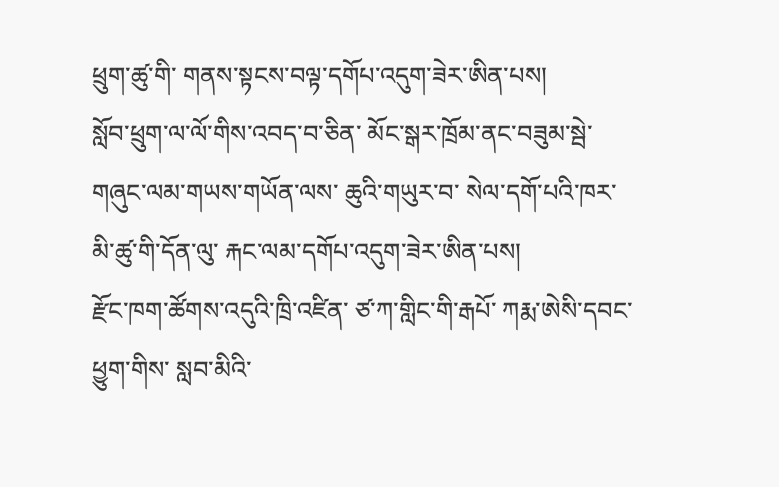ཕྲུག་ཚུ་གི་ གནས་སྟངས་བལྟ་དགོཔ་འདུག་ཟེར་ཨིན་པས།
སློབ་ཕྲུག་ལ་ལོ་གིས་འབད་བ་ཅིན་ མོང་སྒར་ཁྲོམ་ནང་བཟུམ་སྦེ་ གཞུང་ལམ་གཡས་གཡོན་ལས་ ཆུའི་གཡུར་བ་ སེལ་དགོ་པའི་ཁར་ མི་ཚུ་གི་དོན་ལུ་ རྐང་ལམ་དགོཔ་འདུག་ཟེར་ཨིན་པས།
རྫོང་ཁག་ཚོགས་འདུའི་ཁྲི་འཛིན་ ཙ་ཀ་གླིང་གི་རྒཔོ་ ཀརྨ་ཨེསི་དབང་ཕྱུག་གིས་ སླབ་མིའི་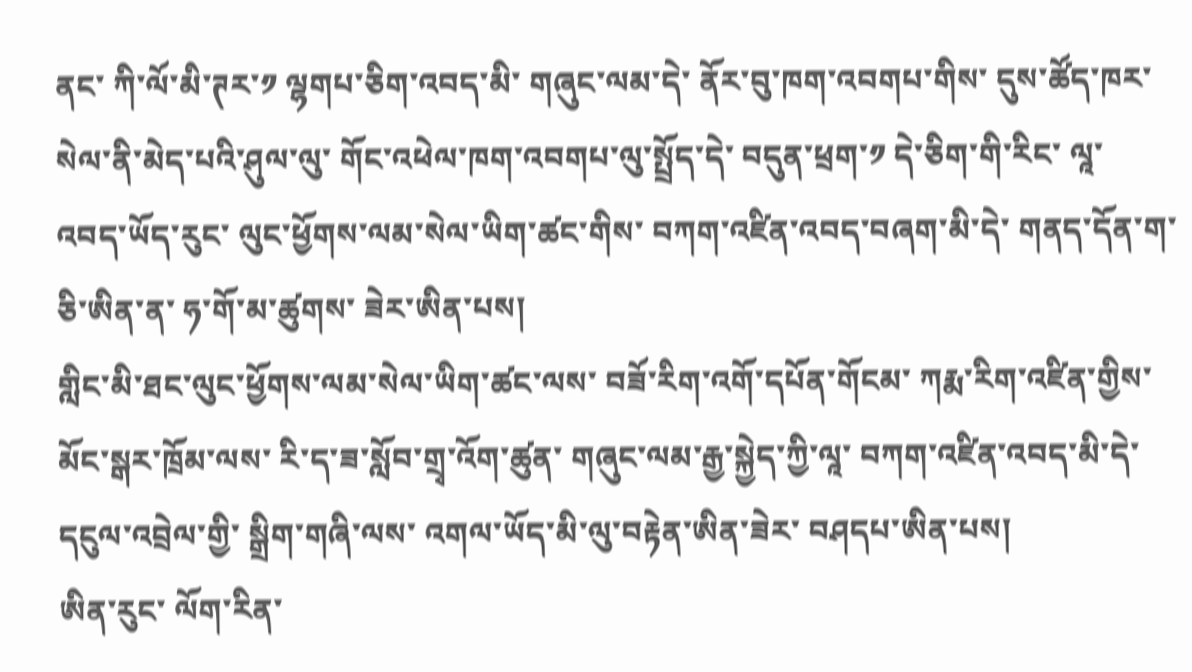ནང་ ཀི་ལོ་མི་ཊར་༡ ལྷགཔ་ཅིག་འབད་མི་ གཞུང་ལམ་དེ་ ནོར་བུ་ཁག་འབགཔ་གིས་ དུས་ཚོད་ཁར་ སེལ་ནི་མེད་པའི་ཤུལ་ལུ་ གོང་འཕེལ་ཁག་འབགཔ་ལུ་སྤྲོད་དེ་ བདུན་ཕྲག་༡ དེ་ཅིག་གི་རིང་ ལཱ་འབད་ཡོད་རུང་ ལུང་ཕྱོགས་ལམ་སེལ་ཡིག་ཚང་གིས་ བཀག་འཛིན་འབད་བཞག་མི་དེ་ གནད་དོན་ག་ཅི་ཨིན་ན་ ཧ་གོ་མ་ཚུགས་ ཟེར་ཨིན་པས།
གླིང་མི་ཐང་ལུང་ཕྱོགས་ལམ་སེལ་ཡིག་ཚང་ལས་ བཟོ་རིག་འགོ་དཔོན་གོངམ་ ཀརྨ་རིག་འཛིན་གྱིས་ མོང་སྒར་ཁྲོམ་ལས་ རི་ད་ཟ་སློབ་གྲྭ་འོག་ཚུན་ གཞུང་ལམ་རྒྱ་སྐྱེད་ཀྱི་ལཱ་ བཀག་འཛིན་འབད་མི་དེ་ དངུལ་འབྲེལ་གྱི་ སྒྲིག་གཞི་ལས་ འགལ་ཡོད་མི་ལུ་བརྟེན་ཨིན་ཟེར་ བཤདཔ་ཨིན་པས།
ཨིན་རུང་ ལོག་རིན་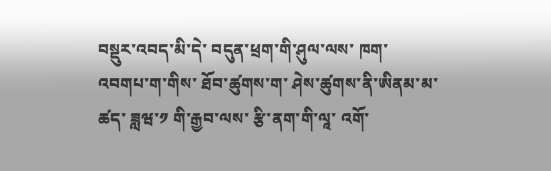བསྡུར་འབད་མི་དེ་ བདུན་ཕྲག་གི་ཤུལ་ལས་ ཁག་འབགཔ་ག་གིས་ ཐོབ་ཚུགས་ག་ ཤེས་ཚུགས་ནི་ཨིནམ་མ་ཚད་ ཟླཝ་༡ གི་རྒྱབ་ལས་ རྩི་ནག་གི་ལཱ་ འགོ་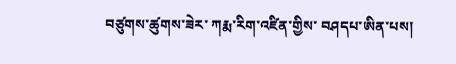བཙུགས་ཚུགས་ཟེར་ ཀརྨ་རིག་འཛིན་གྱིས་ བཤདཔ་ཨིན་པས།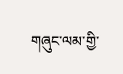གཞུང་ལམ་གྱི་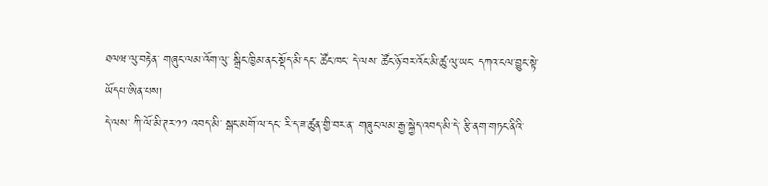ཐལཝ་ལུ་བརྟེན་ གཞུང་ལམ་འོག་ལུ་ སྒྲིང་ཁྱིམ་ནང་སྡོད་མི་དང་ ཚོང་ཁང་ དེ་ལས་ ཚོང་ཉོ་བར་འོང་མི་ཚུ་ལུ་ཡང་ དཀའ་ངལ་བྱུང་སྟེ་ཡོདཔ་ཨིན་པས།
དེ་ལས་ ཀི་ལོ་མི་ཊར་༡༡ འབད་མི་ སྒང་མགོ་ལ་དང་ རི་ད་ཟ་ཚུན་གྱི་བར་ན་ གཞུང་ལམ་རྒྱ་སྐྱེད་འབད་མི་དེ་ རྩི་ནག་གཏང་ནིའི་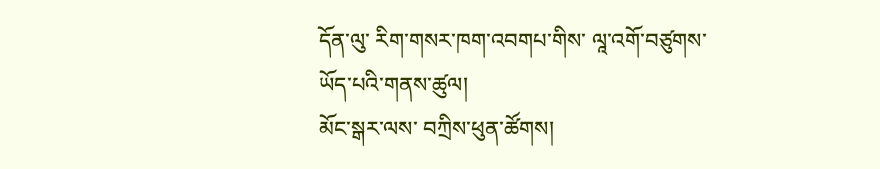དོན་ལུ་ རིག་གསར་ཁག་འབགཔ་གིས་ ལཱ་འགོ་བཙུགས་ཡོད་པའི་གནས་ཚུལ།
མོང་སྒར་ལས་ བཀྲིས་ཕུན་ཚོགས།